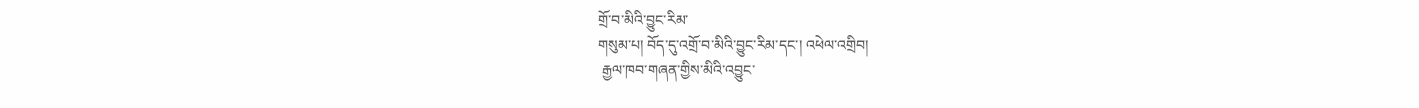གྲོ་བ་མིའི་བྱུང་རིམ་
གསུམ་པ། བོད་དུ་འགྲོ་བ་མིའི་བྱུང་རིམ་དང་། འཕེལ་འགྲིབ།
 རྒྱལ་ཁབ་གཞན་གྱིས་མིའི་འབྱུང་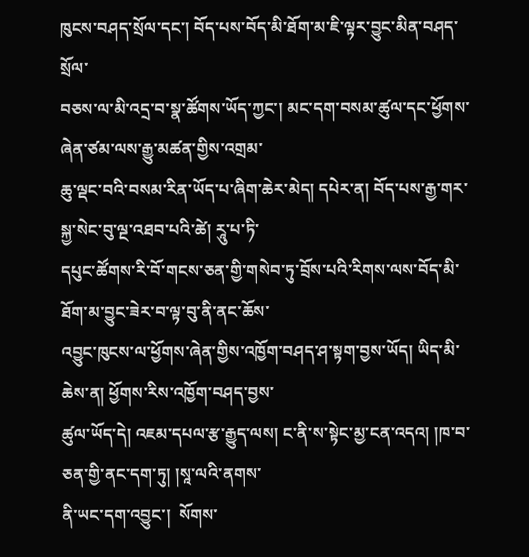ཁུངས་བཤད་སྲོལ་དང་། བོད་པས་བོད་མི་ཐོག་མ་ཇི་ལྟར་བྱུང་མིན་བཤད་སྲོལ་
བཅས་ལ་མི་འདྲ་བ་སྣ་ཚོགས་ཡོད་ཀྱང་། མང་དག་བསམ་ཚུལ་དང་ཕྱོགས་ཞེན་ཙམ་ལས་རྒྱུ་མཚན་གྱིས་འགྲམ་
ཆུ་ལྡང་བའི་བསམ་རིན་ཡོད་པ་ཞིག་ཆེར་མེད། དཔེར་ན། བོད་པས་རྒྱ་གར་སྐྱ་སེང་བུ་ལྔ་འཐབ་པའི་ཚེ། རཱུ་པ་ཏི་
དཔུང་ཚོགས་རི་བོ་གངས་ཅན་གྱི་གསེབ་ཏུ་བྲོས་པའི་རིགས་ལས་བོད་མི་ཐོག་མ་བྱུང་ཟེར་བ་ལྟ་བུ་ནི་ནང་ཆོས་
འབྱུང་ཁུངས་ལ་ཕྱོགས་ཞེན་གྱིས་འཁྱོག་བཤད་ཤ་སྟག་བྱས་ཡོད། ཡིད་མི་ཆེས་ན། ཕྱོགས་རིས་འཁྱོག་བཤད་བྱས་
ཚུལ་ཡོད་དེ། འཇམ་དཔལ་རྩ་རྒྱུད་ལས། ང་ནི་ས་སྟེང་མྱ་ངན་འདའ། །ཁ་བ་ཅན་གྱི་ནང་དག་ཏུ། །སཱ་ལའི་ནགས་
ནི་ཡང་དག་འབྱུང་།  སོགས་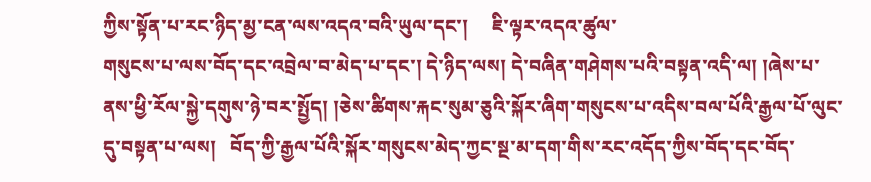ཀྱིས་སྟོན་པ་རང་ཉིད་མྱ་ངན་ལས་འདའ་བའི་ཡུལ་དང་།     ཇི་ལྟར་འདའ་ཚུལ་
གསུངས་པ་ལས་བོད་དང་འབྲེལ་བ་མེད་པ་དང་། དེ་ཉིད་ལས། དེ་བཞིན་གཤེགས་པའི་བསྟན་འདི་ལ། །ཞེས་པ་
ནས་ཕྱི་རོལ་སྐྱེ་དགུས་ཉེ་བར་སྤྱོད། །ཅེས་ཚིགས་རྐང་སུམ་ཅུའི་སྐོར་ཞིག་གསུངས་པ་འདིས་བལ་པོའི་རྒྱལ་པོ་ལུང་
དུ་བསྟན་པ་ལས།   བོད་ཀྱི་རྒྱལ་པོའི་སྐོར་གསུངས་མེད་ཀྱང་སྔ་མ་དག་གིས་རང་འདོད་ཀྱིས་བོད་དང་བོད་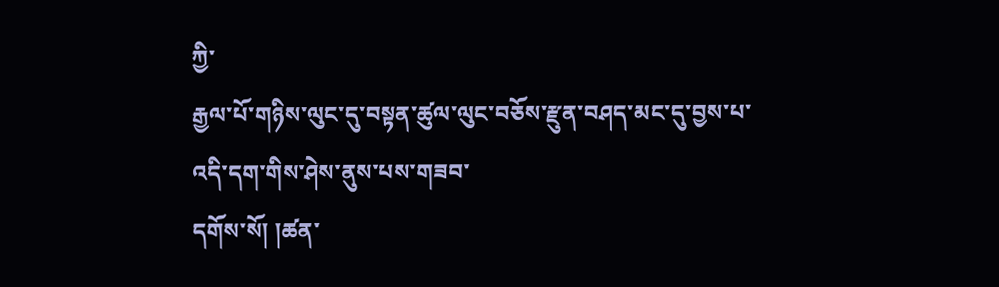ཀྱི་
རྒྱལ་པོ་གཉིས་ལུང་དུ་བསྟན་ཚུལ་ལུང་བཅོས་རྫུན་བཤད་མང་དུ་བྱས་པ་འདི་དག་གིས་ཤེས་ནུས་པས་གཟབ་
དགོས་སོ། །ཚན་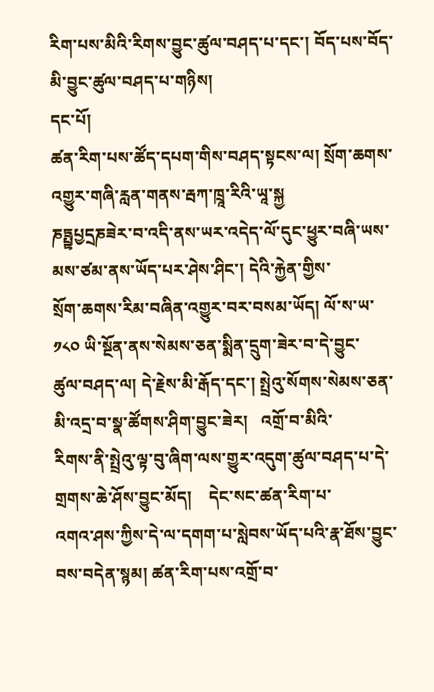རིག་པས་མིའི་རིགས་བྱུང་ཚུལ་བཤད་པ་དང་། བོད་པས་བོད་མི་བྱུང་ཚུལ་བཤད་པ་གཉིས།
དང་པོ།
ཚན་རིག་པས་ཚོད་དཔག་གིས་བཤད་སྟངས་ལ། སྲོག་ཆགས་འགྱུར་གཞི་རླན་གནས་རྦཀ་ཁྲཱ་རིའི་ཡཱ་སྐྱ
ཎཏྲྤྟཔྱདྲཎཟེར་བ་འདི་ནས་ཡར་འདེད་ལོ་དུང་ཕྱུར་བཞི་ཡས་མས་ཙམ་ནས་ཡོད་པར་ཤེས་ཤིང་། དེའི་རྐྱེན་གྱིས་
སྲོག་ཆགས་རིམ་བཞིན་འགྱུར་བར་བསམ་ཡོད། ལོ་ས་ཡ་ ༡༨༠ ཡི་སྔོན་ནས་སེམས་ཅན་སྨིན་དྲུག་ཟེར་བ་དེ་བྱུང་
ཚུལ་བཤད་ལ། དེ་རྗེས་མི་རྒོད་དང་། སྤྲེའུ་སོགས་སེམས་ཅན་མི་འདྲ་བ་སྣ་ཚོགས་ཤིག་བྱུང་ཟེར།   འགྲོ་བ་མིའི་
རིགས་ནི་སྤྲེའུ་ལྟ་བུ་ཞིག་ལས་གྱུར་འདུག་ཚུལ་བཤད་པ་དེ་གྲགས་ཆེ་ཤོས་བྱུང་མོད།    དེང་སང་ཚན་རིག་པ་
འགའ་ཤས་ཀྱིས་དེ་ལ་དགག་པ་སླེབས་ཡོད་པའི་རྣ་ཐོས་བྱུང་བས་བདེན་སྙམ། ཚན་རིག་པས་འགྲོ་བ་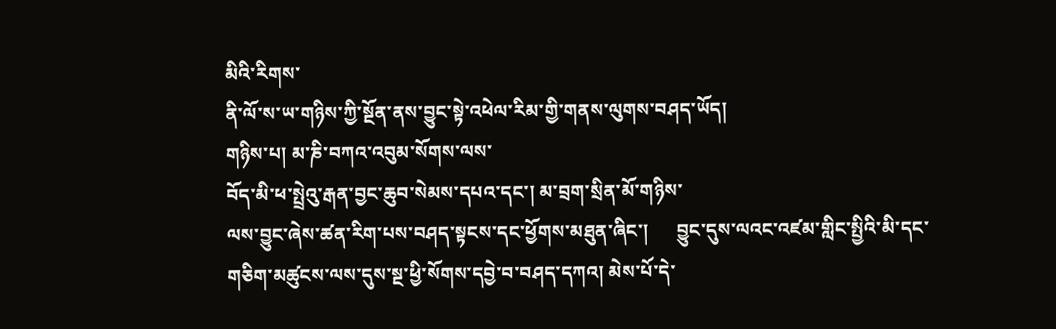མིའི་རིགས་
ནི་ལོ་ས་ཡ་གཉིས་ཀྱི་སྔོན་ནས་བྱུང་སྟེ་འཕེལ་རིམ་གྱི་གནས་ལུགས་བཤད་ཡོད།
གཉིས་པ། མ་ཎི་བཀའ་འབུམ་སོགས་ལས་
བོད་མི་ཕ་སྤྲེའུ་རྒན་བྱང་ཆུབ་སེམས་དཔའ་དང་། མ་བྲག་སྲིན་མོ་གཉིས་
ལས་བྱུང་ཞེས་ཚན་རིག་པས་བཤད་སྟངས་དང་ཕྱོགས་མཐུན་ཞིང་།      བྱུང་དུས་ལའང་འཛམ་གླིང་སྤྱིའི་མི་དང་
གཅིག་མཚུངས་ལས་དུས་སྔ་ཕྱི་སོགས་དབྱེ་བ་བཤད་དཀའ། མེས་པོ་དེ་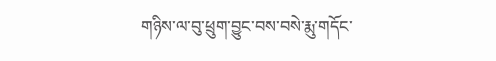གཉིས་ལ་བུ་ཕྲུག་བྱུང་བས་བསེ་རྨུ་གདོང་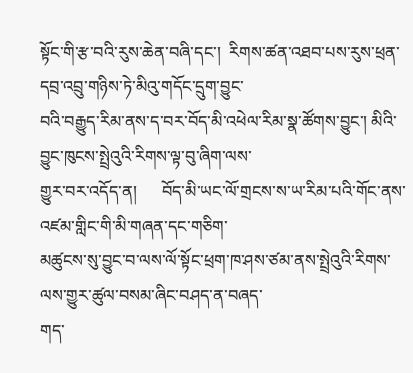སྟོང་གི་རྩ་བའི་རུས་ཆེན་བཞི་དང་།  རིགས་ཚན་འཐབ་པས་རུས་ཕྲན་དབྲ་འབྲུ་གཉིས་ཏེ་མིའུ་གདོང་དྲུག་བྱུང་
བའི་བརྒྱུད་རིམ་ནས་ད་བར་བོད་མི་འཕེལ་རིམ་སྣ་ཚོགས་བྱུང་། མིའི་བྱུང་ཁུངས་སྤྲེའུའི་རིགས་ལྟ་བུ་ཞིག་ལས་
གྱུར་བར་འདོད་ན།      བོད་མི་ཡང་ལོ་གྲངས་ས་ཡ་རིམ་པའི་གོང་ནས་འཛམ་གླིང་གི་མི་གཞན་དང་གཅིག་
མཚུངས་སུ་བྱུང་བ་ལས་ལོ་སྟོང་ཕྲག་ཁ་ཤས་ཙམ་ནས་སྤྲེའུའི་རིགས་ལས་གྱུར་ཚུལ་བསམ་ཞིང་བཤད་ན་བཞད་
གད་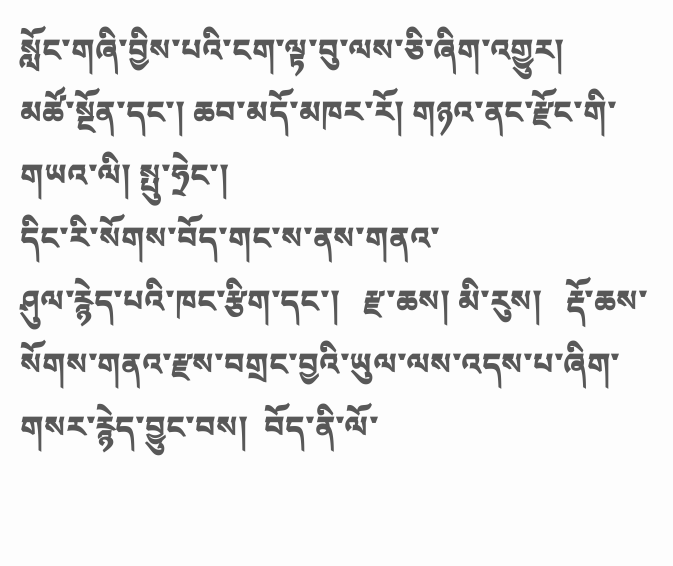སློང་གཞི་བྱིས་པའི་ངག་ལྟ་བུ་ལས་ཅི་ཞིག་འགྱུར།
མཚོ་སྔོན་དང་། ཆབ་མདོ་མཁར་རོ། གཉའ་ནང་རྫོང་གི་གཡའ་ལི། སྤུ་ཧྲེང་།
དིང་རི་སོགས་བོད་གང་ས་ནས་གནའ་
ཤུལ་རྙེད་པའི་ཁང་རྩིག་དང་།   རྫ་ཆས། མི་རུས།   རྡོ་ཆས་སོགས་གནའ་རྫས་བགྲང་བྱའི་ཡུལ་ལས་འདས་པ་ཞིག་
གསར་རྙེད་བྱུང་བས།  བོད་ནི་ལོ་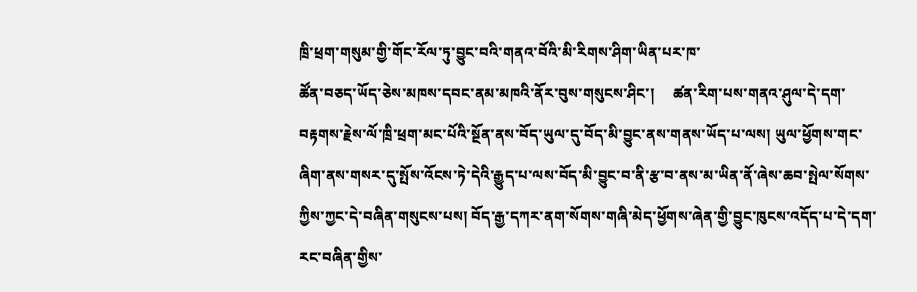ཁྲི་ཕྲག་གསུམ་གྱི་གོང་རོལ་ཏུ་བྱུང་བའི་གནའ་བོའི་མི་རིགས་ཤིག་ཡིན་པར་ཁ་
ཚོན་བཅད་ཡོད་ཅེས་མཁས་དབང་ནམ་མཁའི་ནོར་བུས་གསུངས་ཤིང་།     ཚན་རིག་པས་གནའ་ཤུལ་དེ་དག་
བརྟགས་རྗེས་ལོ་ཁྲི་ཕྲག་མང་པོའི་སྔོན་ནས་བོད་ཡུལ་དུ་བོད་མི་བྱུང་ནས་གནས་ཡོད་པ་ལས། ཡུལ་ཕྱོགས་གང་
ཞིག་ནས་གསར་དུ་སྤོས་འོངས་ཏེ་དེའི་རྒྱུད་པ་ལས་བོད་མི་བྱུང་བ་ནི་རྩ་བ་ནས་མ་ཡིན་ནོ་ཞེས་ཆབ་སྤེལ་སོགས་
ཀྱིས་ཀྱང་དེ་བཞིན་གསུངས་པས། བོད་རྒྱ་དཀར་ནག་སོགས་གཞི་མེད་ཕྱོགས་ཞེན་གྱི་བྱུང་ཁུངས་འདོད་པ་དེ་དག་
རང་བཞིན་གྱིས་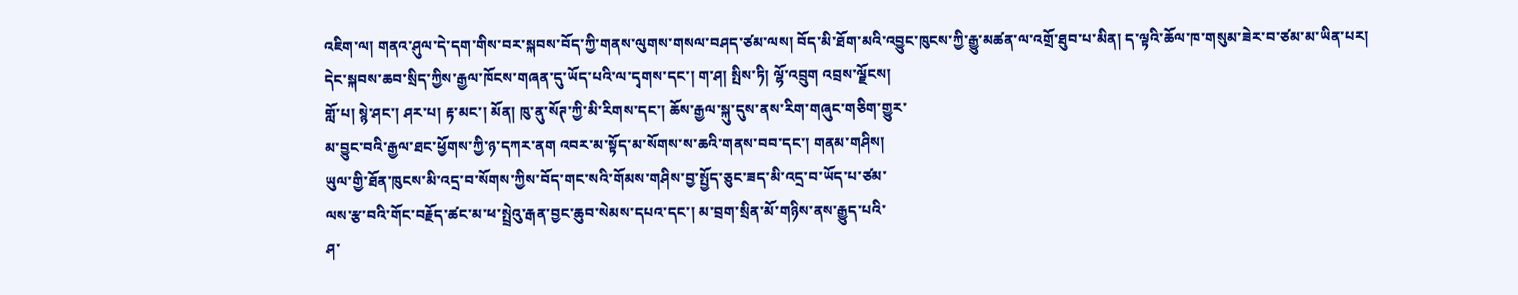འཇིག་ལ། གནའ་ཤུལ་དེ་དག་གིས་བར་སྐབས་བོད་ཀྱི་གནས་ལུགས་གསལ་བཤད་ཙམ་ལས། བོད་མི་ཐོག་མའི་འབྱུང་ཁུངས་ཀྱི་རྒྱུ་མཚན་ལ་འགྲོ་ཐུབ་པ་མིན། ད་ལྟའི་ཆོལ་ཁ་གསུམ་ཟེར་བ་ཙམ་མ་ཡིན་པར།
དེང་སྐབས་ཆབ་སྲིད་ཀྱིས་རྒྱལ་ཁོངས་གཞན་དུ་ཡོད་པའི་ལ་དྭགས་དང་། ག་ཤ། སྤིས་ཏི། ལྷོ་འབྲུག འབྲས་ལྗོངས།
གློ་པ། སྙེ་ཤང་། ཤར་པ། རྟ་མང་། མོན། ཁུ་ནུ་སོཊ་ཀྱི་མི་རིགས་དང་། ཆོས་རྒྱལ་སྐུ་དུས་ནས་རིག་གཞུང་གཅིག་གྱུར་
མ་བྱུང་བའི་རྒྱལ་ཐང་ཕྱོགས་ཀྱི་ཉ་དཀར་ནག འབར་མ་སྟོད་མ་སོགས་ས་ཆའི་གནས་བབ་དང་། གནམ་གཤིས།
ཡུལ་གྱི་ཐོན་ཁུངས་མི་འདྲ་བ་སོགས་ཀྱིས་བོད་གང་སའི་གོམས་གཤིས་བྱ་སྤྱོད་ཅུང་ཟད་མི་འདྲ་བ་ཡོད་པ་ཙམ་
ལས་རྩ་བའི་གོང་བརྗོད་ཚང་མ་ཕ་སྤྲེའུ་རྒན་བྱང་ཆུབ་སེམས་དཔའ་དང་། མ་བྲག་སྲིན་མོ་གཉིས་ནས་རྒྱུད་པའི་
ཤ་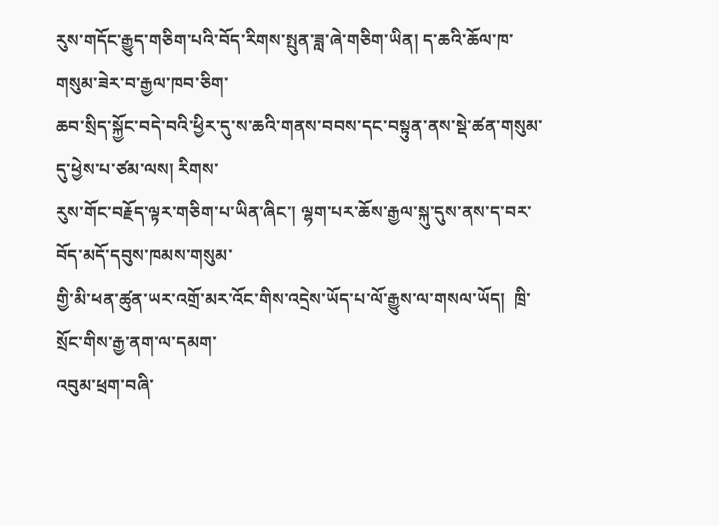རུས་གདོང་རྒྱུད་གཅིག་པའི་བོད་རིགས་སྤུན་ཟླ་ཞེ་གཅིག་ཡིན། ད་ཆའི་ཆོལ་ཁ་གསུམ་ཟེར་བ་རྒྱལ་ཁབ་ཅིག་
ཆབ་སྲིད་སྐྱོང་བདེ་བའི་ཕྱིར་དུ་ས་ཆའི་གནས་བབས་དང་བསྟུན་ནས་སྡེ་ཚན་གསུམ་དུ་ཕྱེས་པ་ཙམ་ལས། རིགས་
རུས་གོང་བརྗོད་ལྟར་གཅིག་པ་ཡིན་ཞིང་། ལྷག་པར་ཆོས་རྒྱལ་སྐུ་དུས་ནས་ད་བར་བོད་མདོ་དབུས་ཁམས་གསུམ་
གྱི་མི་ཕན་ཚུན་ཡར་འགྲོ་མར་འོང་གིས་འདྲེས་ཡོད་པ་ལོ་རྒྱུས་ལ་གསལ་ཡོད།  ཁྲི་སྲོང་གིས་རྒྱ་ནག་ལ་དམག་
འབུམ་ཕྲག་བཞི་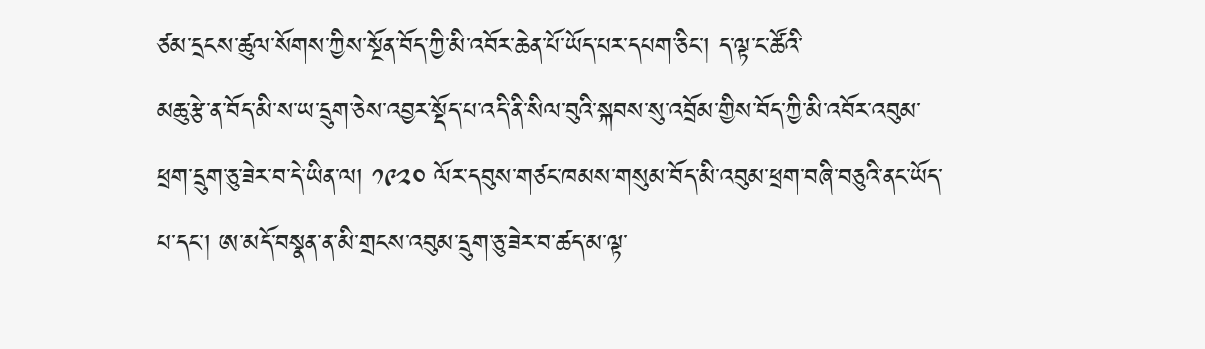ཙམ་དྲངས་ཚུལ་སོགས་ཀྱིས་སྔོན་བོད་ཀྱི་མི་འབོར་ཆེན་པོ་ཡོད་པར་དཔག་ཅིང་། ད་ལྟ་ང་ཚོའི་
མཆུ་རྩེ་ན་བོད་མི་ས་ཡ་དྲུག་ཅེས་འབྱར་སྡོད་པ་འདི་ནི་སིལ་བུའི་སྐབས་སུ་འབྲོམ་གྱིས་བོད་ཀྱི་མི་འབོར་འབུམ་
ཕྲག་དྲུག་ཅུ་ཟེར་བ་དེ་ཡིན་ལ། ༡༩༢༠ ལོར་དབུས་གཙང་ཁམས་གསུམ་བོད་མི་འབུམ་ཕྲག་བཞི་བཅུའི་ནང་ཡོད་
པ་དང་། ཨ་མདོ་བསྣན་ན་མི་གྲངས་འབུམ་དྲུག་ཅུ་ཟེར་བ་ཚད་མ་ལྟ་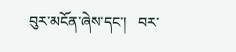བུར་མངོན་ཞེས་དང་།   བར་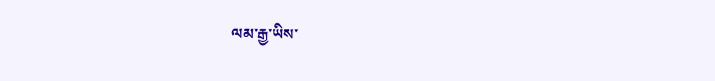ལམ་རྒྱ་ཡིས་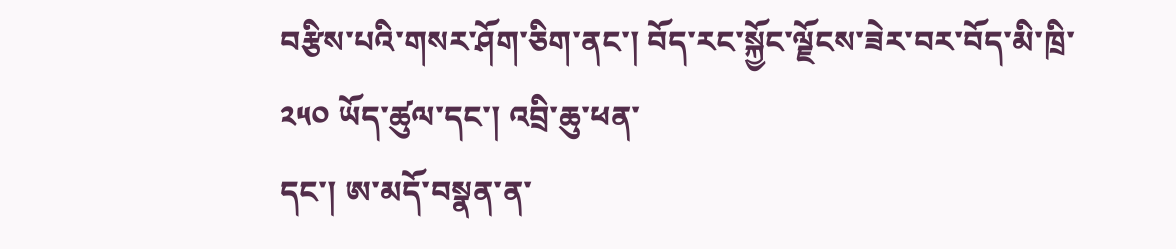བརྩིས་པའི་གསར་ཤོག་ཅིག་ནང་། བོད་རང་སྐྱོང་ལྗོངས་ཟེར་བར་བོད་མི་ཁྲི་༢༥༠ ཡོད་ཚུལ་དང་། འབྲི་ཆུ་ཕན་
དང་། ཨ་མདོ་བསྣན་ན་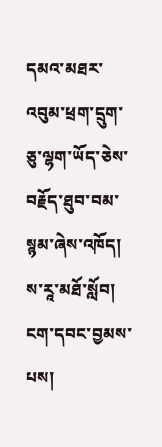དམའ་མཐར་འབུམ་ཕྲག་དྲུག་ཅུ་ལྷག་ཡོད་ཅེས་བརྗོད་ཐུབ་བམ་སྙམ་ཞེས་འཁོད།
ས་རཱ་མཐོ་སློབ། ངག་དབང་བྱམས་པས།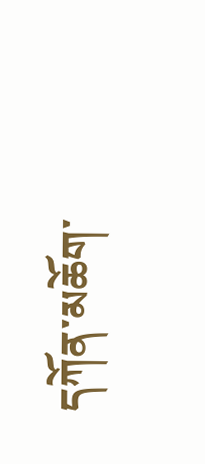དཀོན་མཆོག་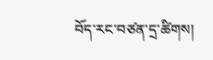བོད་རང་བཙན་དྲ་ཚིགས།